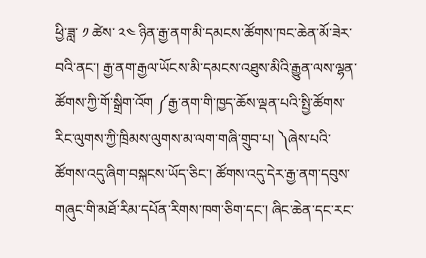ཕྱི་ཟླ་ ༡ ཚེས་ ༢༤ ཉིན་རྒྱ་ནག་མི་དམངས་ཚོགས་ཁང་ཆེན་མོ་ཟེར་བའི་ནང་། རྒྱ་ནག་རྒྱལ་ཡོངས་མི་དམངས་འཐུས་མིའི་རྒྱུན་ལས་ལྷན་ཚོགས་ཀྱི་གོ་སྒྲིག་འོག ༼རྒྱ་ནག་གི་ཁྱད་ཆོས་ལྡན་པའི་སྤྱི་ཚོགས་རིང་ལུགས་ཀྱི་ཁྲིམས་ལུགས་མ་ལག་གཞི་གྲུབ་པ། ༽ཞེས་པའི་ཚོགས་འདུ་ཞིག་བསྐངས་ཡོད་ཅིང་། ཚོགས་འདུ་དེར་རྒྱ་ནག་དབུས་གཞུང་གི་མཐོ་རིམ་དཔོན་རིགས་ཁག་ཅིག་དང་། ཞིང་ཆེན་དང་རང་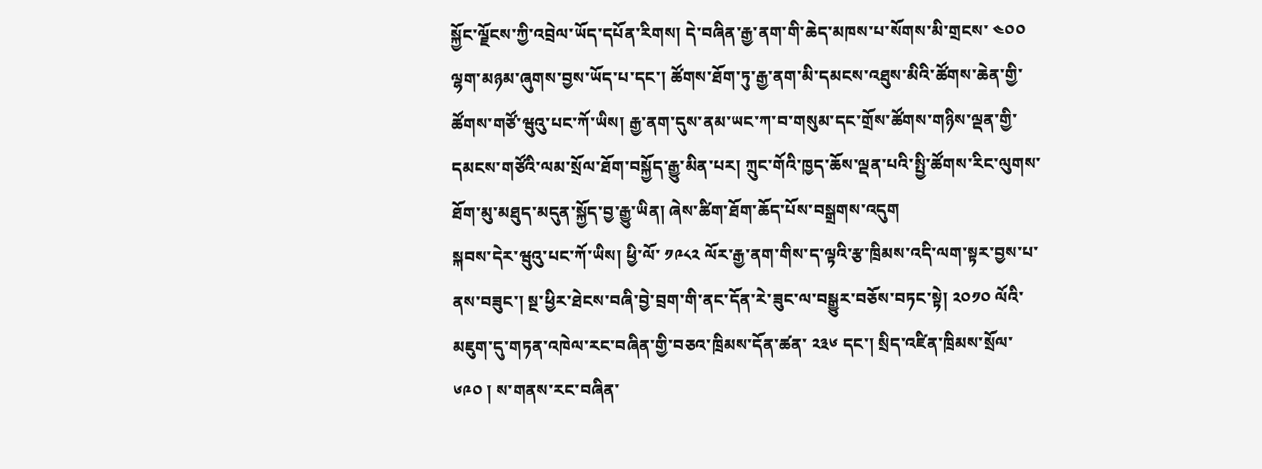སྐྱོང་ལྗོངས་ཀྱི་འབྲེལ་ཡོད་དཔོན་རིགས། དེ་བཞིན་རྒྱ་ནག་གི་ཆེད་མཁས་པ་སོགས་མི་གྲངས་ ༤༠༠ ལྷག་མཉམ་ཞུགས་བྱས་ཡོད་པ་དང་། ཚོགས་ཐོག་ཏུ་རྒྱ་ནག་མི་དམངས་འཐུས་མིའི་ཚོགས་ཆེན་གྱི་ཚོགས་གཙོ་ཝུའུ་པང་ཀོ་ཡིས། རྒྱ་ནག་དུས་ནམ་ཡང་ཀ་བ་གསུམ་དང་གྲོས་ཚོགས་གཉིས་ལྡན་གྱི་དམངས་གཙོའི་ལམ་སྲོལ་ཐོག་བསྐྱོད་རྒྱུ་མིན་པར། ཀྲུང་གོའི་ཁྱད་ཆོས་ལྡན་པའི་སྤྱི་ཚོགས་རིང་ལུགས་ཐོག་མུ་མཐུད་མདུན་སྐྱོད་བྱ་རྒྱུ་ཡིན། ཞེས་ཚིག་ཐོག་ཆོད་པོས་བསྒྲགས་འདུག
སྐབས་དེར་ཝུའུ་པང་ཀོ་ཡིས། ཕྱི་ལོ་ ༡༩༨༢ ལོར་རྒྱ་ནག་གིས་ད་ལྟའི་རྩ་ཁྲིམས་འདི་ལག་སྟར་བྱས་པ་ནས་བཟུང་། སྔ་ཕྱིར་ཐེངས་བཞི་བྱེ་བྲག་གི་ནང་དོན་རེ་ཟུང་ལ་བསྒྱུར་བཅོས་བཏང་སྟེ། ༢༠༡༠ ལོའི་མཇུག་དུ་གཏན་འཁེལ་རང་བཞིན་གྱི་བཅའ་ཁྲིམས་དོན་ཚན་ ༢༣༦ དང་། སྲིད་འཛིན་ཁྲིམས་སྲོལ་ ༦༩༠ ། ས་གནས་རང་བཞིན་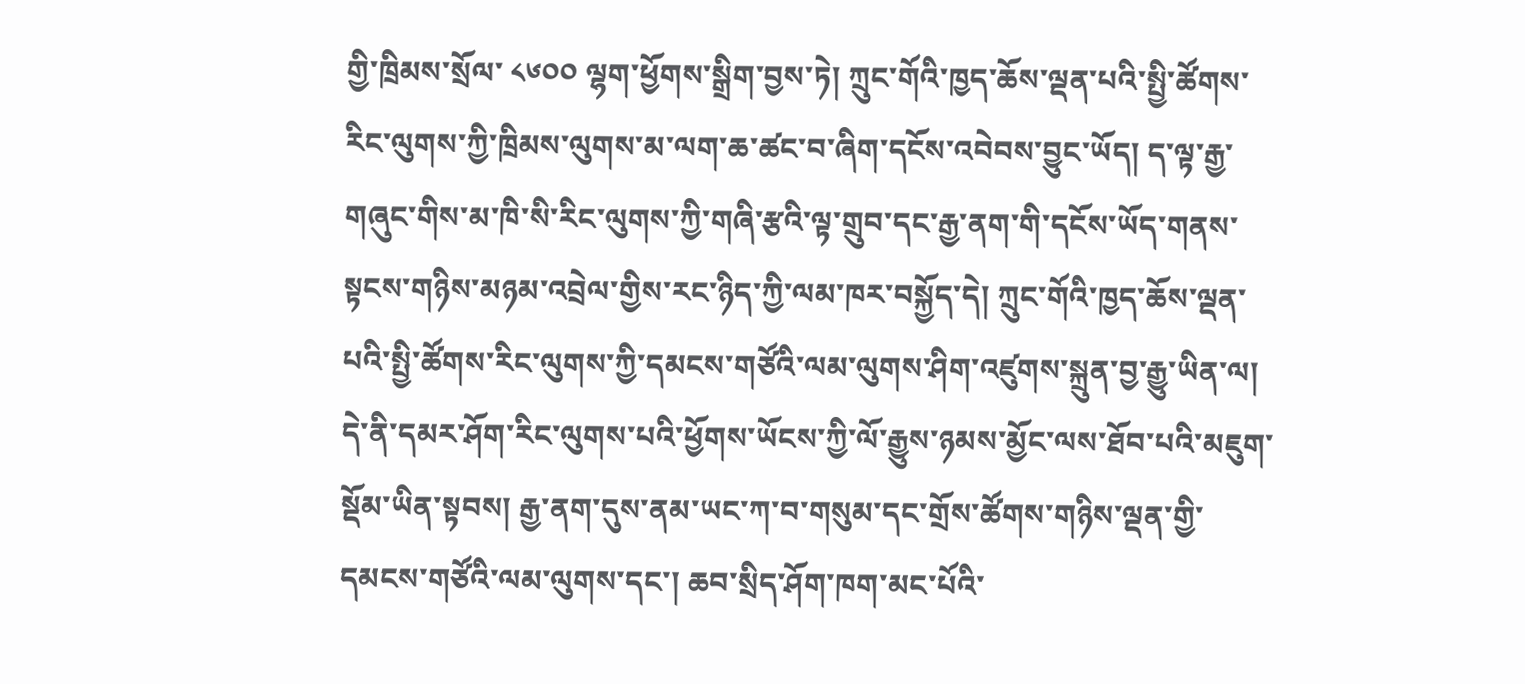གྱི་ཁྲིམས་སྲོལ་ ༨༦༠༠ ལྷག་ཕྱོགས་སྒྲིག་བྱས་ཏེ། ཀྲུང་གོའི་ཁྱད་ཆོས་ལྡན་པའི་སྤྱི་ཚོགས་རིང་ལུགས་ཀྱི་ཁྲིམས་ལུགས་མ་ལག་ཆ་ཚང་བ་ཞིག་དངོས་འབེབས་བྱུང་ཡོད། ད་ལྟ་རྒྱ་གཞུང་གིས་མ་ཁི་སི་རིང་ལུགས་ཀྱི་གཞི་རྩའི་ལྟ་གྲུབ་དང་རྒྱ་ནག་གི་དངོས་ཡོད་གནས་སྟངས་གཉིས་མཉམ་འབྲེལ་གྱིས་རང་ཉིད་ཀྱི་ལམ་ཁར་བསྐྱོད་དེ། ཀྲུང་གོའི་ཁྱད་ཆོས་ལྡན་པའི་སྤྱི་ཚོགས་རིང་ལུགས་ཀྱི་དམངས་གཙོའི་ལམ་ལུགས་ཤིག་འཛུགས་སྐྲུན་བྱ་རྒྱུ་ཡིན་ལ། དེ་ནི་དམར་ཤོག་རིང་ལུགས་པའི་ཕྱོགས་ཡོངས་ཀྱི་ལོ་རྒྱུས་ཉམས་མྱོང་ལས་ཐོབ་པའི་མཇུག་སྡོམ་ཡིན་སྟབས། རྒྱ་ནག་དུས་ནམ་ཡང་ཀ་བ་གསུམ་དང་གྲོས་ཚོགས་གཉིས་ལྡན་གྱི་དམངས་གཙོའི་ལམ་ལུགས་དང་། ཆབ་སྲིད་ཤོག་ཁག་མང་པོའི་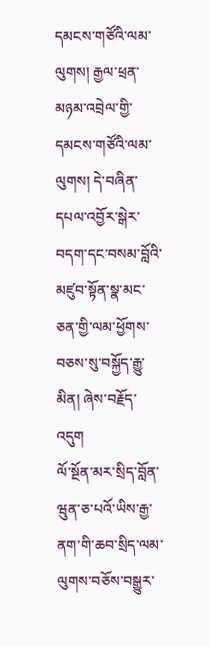དམངས་གཙོའི་ལམ་ལུགས། རྒྱལ་ཕྲན་མཉམ་འབྲེལ་གྱི་དམངས་གཙོའི་ལམ་ལུགས། དེ་བཞིན་དཔལ་འབྱོར་སྒེར་བདག་དང་བསམ་བློའི་མཛུབ་སྟོན་སྣ་མང་ཅན་གྱི་ལམ་ཕྱོགས་བཅས་སུ་བསྐྱོད་རྒྱུ་མིན། ཞེས་བརྗོད་འདུག
ལོ་སྔོན་མར་སྲིད་བློན་ཝུན་ཅ་པའོ་ཡིས་རྒྱ་ནག་གི་ཆབ་སྲིད་ལམ་ལུགས་བཅོས་བསྒྱུར་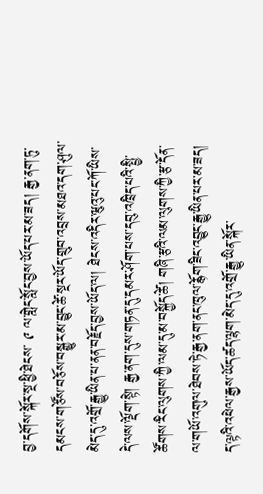བྱ་དགོས་སྐོར་སྔ་ཕྱི་ཐེངས་ ༩ ལ་གླེང་སློང་བྱས་ཡོད་པར་མ་ཟད། རྒྱ་ནག་ཏུ་དམངས་གཙོས་བཅོས་བསྒྱུར་མ་བྱུང་ཚེ་སྔར་ཡོད་གྲུབ་འབྲས་མཐའ་དག་ཤུལ་མེད་དུ་འགྲོ་རྒྱུ་ཡིན་པ་ནན་བརྗོད་བྱས་ཡོད་ལ། ཐེངས་འདིར་ཝུའུ་པང་ཀོ་ཡིས་དེ་ལས་ལྡོག་སྟེ། རྒྱ་ནག་དུས་གཏན་དུ་དམར་ཤོག་པས་དབུ་འཁྲིད་པའི་སྤྱི་ཚོགས་རིང་ལུགས་ཀྱི་ལམ་དུ་མ་བསྐྱོད་ཚེ། གཞི་རྩའི་ལམ་ལུགས་ཀྱི་རྩ་དོན་ལ་གཡོ་འགུལ་ཐེབས་ཏེ་རྒྱ་ནག་ནང་ཁུལ་རྙོག་ཟིང་འབྱུང་རྒྱུ་ཡིན་པར་མ་ཟད། ད་ལྟའི་འཕེལ་རྒྱས་ཡོད་ཚད་ལྷག་མེད་དུ་འགྲོ་རྒྱུ་ཡིན་སྐོར་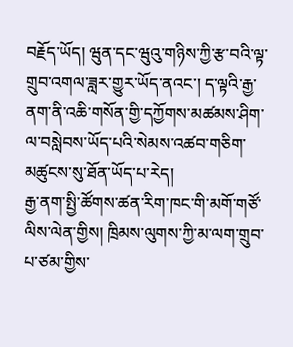བརྗོད་ཡོད། ཝུན་དང་ཝུའུ་གཉིས་ཀྱི་རྩ་བའི་ལྟ་གྲུབ་འགལ་ཟླར་གྱུར་ཡོད་ནའང་། ད་ལྟའི་རྒྱ་ནག་ནི་འཆི་གསོན་གྱི་དཀྱོགས་མཚམས་ཤིག་ལ་བསླེབས་ཡོད་པའི་སེམས་འཚབ་གཅིག་མཚུངས་སུ་ཐོན་ཡོད་པ་རེད།
རྒྱ་ནག་སྤྱི་ཚོགས་ཚན་རིག་ཁང་གི་མགོ་གཙོ་ལིས་ལེན་གྱིས། ཁྲིམས་ལུགས་ཀྱི་མ་ལག་གྲུབ་པ་ཙམ་གྱིས་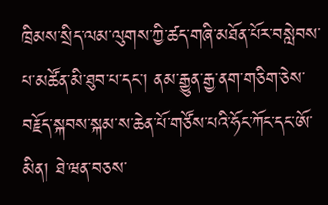ཁྲིམས་སྲིད་ལམ་ལུགས་ཀྱི་ཚད་གཞི་མཐོན་པོར་བསླེབས་པ་མཚོན་མི་ཐུབ་པ་དང་། ནམ་རྒྱུན་རྒྱ་ནག་གཅིག་ཅེས་བརྗོད་སྐབས་སྐམ་ས་ཆེན་པོ་གཙོས་པའི་ཧོང་ཀོང་དང་ཨོ་མིན། ཐེ་ཝན་བཅས་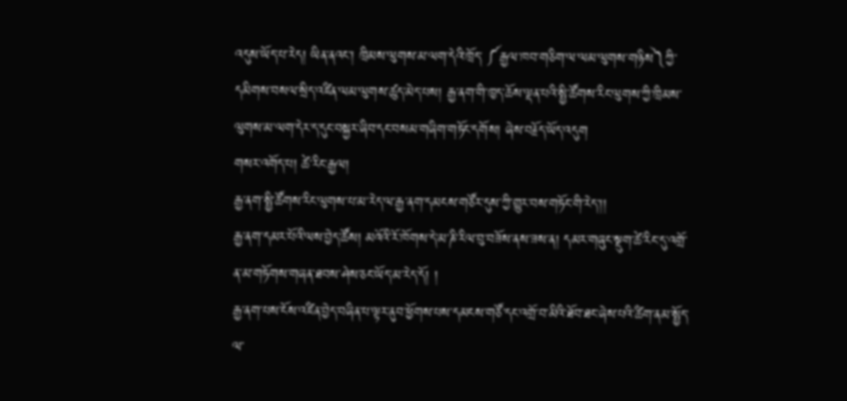འདུས་ཡོད་པ་རེད། ཡིན་ནའང་། ཁྲིམས་ལུགས་མ་ལག་དེའི་ཁྲོད་ ༼རྒྱལ་ཁབ་གཅིག་ལ་ལམ་ལུགས་གཉིས༽ཀྱི་དམིགས་བསལ་སྲིད་འཛིན་ལམ་ལུགས་ཚུད་མེད་པས། རྒྱ་ནག་གི་ཁྱད་ཆོས་ལྡན་པའི་སྤྱི་ཚོགས་རིང་ལུགས་ཀྱི་ཁྲིམས་ལུགས་མ་ལག་དེར་ད་དུང་བསྐྱར་ཞིབ་དང་བསམ་གཞིག་གཏོང་དགོས། ཞེས་བརྗོད་ཡོད་འདུག
གསར་འགོད་པ། ཚེ་རིང་རྒྱལ།
རྒྱ་ནག་སྤྱི་ཚོགས་རིང་ལུགས་པ་མ་རེད་ལ་རྒྱ་ནག་དམངས་གཙོར་དུས་ཀྱི་གྱུར་བས་གཏོང་གི་རེད་།།
རྒྱ་ནག་དམར་པོའི་ལས་བྱེད་ཚོས། མའོའི་རོ་ཁོགས་དེ་མ་ཎི་རིལ་བུ་བཟོས་ནས་ཟས་ན། དམར་གཞུང་སྡུག་ཚེ་རིང་དུ་འགྲོ་ན་མ་གཏོགས་གཞན་ཐབས་ཤེས་ཅང་ཡོད་མ་རེད་དོ། །
རྒྱ་ནག་པས་ངོས་འཛིན་བྱེད་བཞིན་པ་ལྟར་ནུབ་ཕྱོགས་པས་དམངས་གཙོ་དང་འགྲོ་བ་མིའི་ཐོབ་ཐང་ཞེས་པའི་ཚིག་ནམ་སྤྱོད་ལ་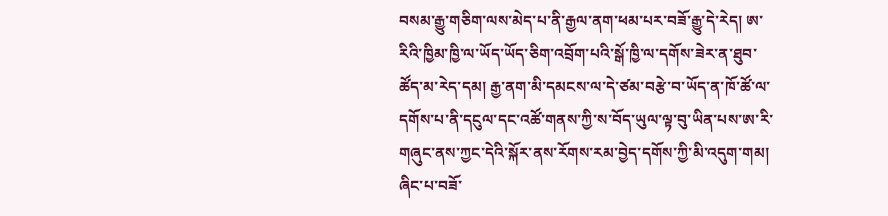བསམ་རྒྱུ་གཅིག་ལས་མེད་པ་ནི་རྒྱལ་ནག་ཕམ་པར་བཟོ་རྒྱུ་དེ་རེད། ཨ་རིའི་ཁྱིམ་ཁྱི་ལ་ཡོད་ཡོད་ཅིག་འབྲོག་པའི་སྒོ་ཁྱི་ལ་དགོས་ཟེར་ན་ཐུབ་ཚོད་མ་རེད་དམ། རྒྱ་ནག་མི་དམངས་ལ་དེ་ཙམ་བརྩེ་བ་ཡོད་ན་ཁོ་ཚོ་ལ་དགོས་པ་ནི་དངུལ་དང་འཚོ་གནས་ཀྱི་ས་བོད་ཡུལ་ལྟ་བུ་ཡིན་པས་ཨ་རི་གཞུང་ནས་ཀྱང་དེའི་སྐོར་ནས་རོགས་རམ་བྱེད་དགོས་ཀྱི་མི་འདུག་གམ།
ཞིང་པ་བཟོ་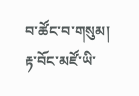བ་ཚོང་བ་གསུམ། རྟ་བོང་མཛོ་ཡི་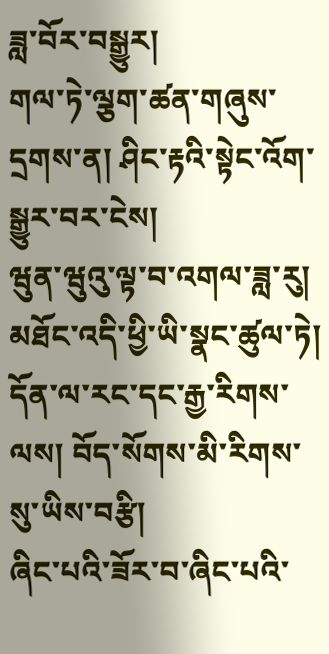ཟླ་བོར་བསྒྱུར།
གལ་ཏེ་ལྕག་ཚན་གཞུས་དྲགས་ན། ཤིང་རྟའི་སྟེང་འོག་སྒྱུར་བར་ངེས།
ཝུན་ཝུའུ་ལྟ་བ་འགལ་ཟླ་རུ། མཐོང་འདི་ཕྱི་ཡི་སྣང་ཚུལ་ཏེ།
དོན་ལ་རང་དང་རྒྱ་རིགས་ལས། བོད་སོགས་མི་རིགས་སུ་ཡིས་བརྩི།
ཞིང་པའི་ཟོར་བ་ཞིང་པའི་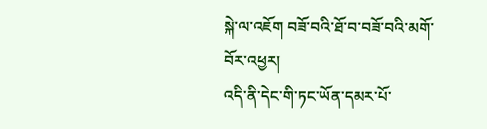སྐེ་ལ་འཇོག བཟོ་བའི་ཐོ་བ་བཟོ་བའི་མགོ་བོར་འཕྱར།
འདི་ནི་དེང་གི་ཏང་ཡོན་དམར་པོ་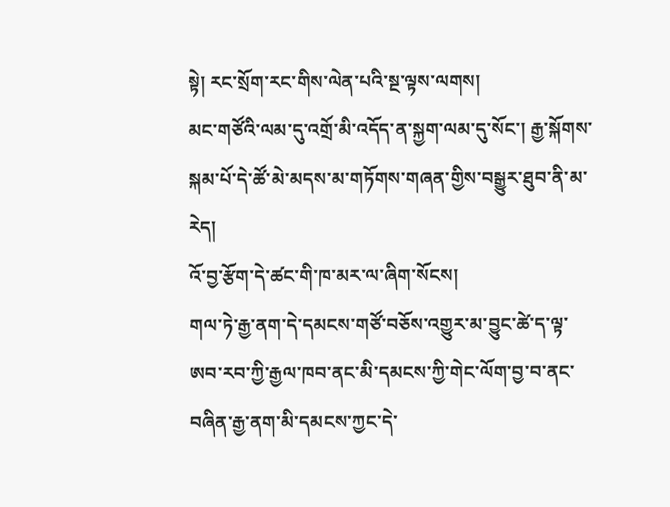སྟེ། རང་སྲོག་རང་གིས་ལེན་པའི་སྔ་ལྟས་ལགས།
མང་གཙོའི་ལམ་དུ་འགྲོ་མི་འདོད་ན་སྐྱག་ལམ་དུ་སོང་། རྒྱ་སྐོགས་སྐམ་པོ་དེ་ཚོ་མེ་མདས་མ་གཏོགས་གཞན་གྱིས་བསྒྱུར་ཐུབ་ནི་མ་རེད།
འོ་བྱ་རྩོག་དེ་ཚང་གི་ཁ་མར་ལ་ཞིག་སོངས།
གལ་ཏེ་རྒྱ་ནག་དེ་དམངས་གཙོ་བཅོས་འགྱུར་མ་བྱུང་ཚེ་ད་ལྟ་ཨབ་རབ་ཀྱི་རྒྱལ་ཁབ་ནང་མི་དམངས་ཀྱི་གེང་ལོག་བྱ་བ་ནང་བཞིན་རྒྱ་ནག་མི་དམངས་ཀྱང་དེ་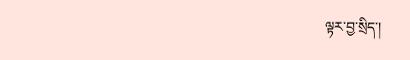ལྟར་བྱ་སྲིད་།